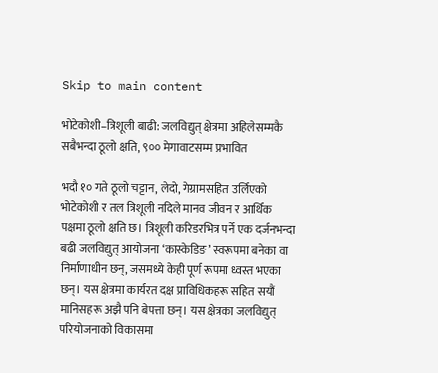Skip to main content

भोटेकोशी–त्रिशूली बाढी: जलविद्युत् क्षेत्रमा अहिलेसम्मकै सबैभन्दा ठूलो क्षति, ९०० मेगावाटसम्म प्रभावित

भदौ १० गते ठूलो चट्टान, लेदो, गेग्रामसहित उर्लिएको भोटेकोशी र तल त्रिशूली नदिले मानव जीवन र आर्थिक पक्षमा ठूलो क्षति छ। त्रिशूली करिडरभित्र पर्ने एक दर्जनभन्दा बढी जलविद्युत् आयोजना ‘कास्केडिङ’ स्वरूपमा बनेका वा निर्माणाधीन छन्, जसमध्ये केही पूर्ण रूपमा ध्वस्त भएका छन्। यस क्षेत्रमा कार्यरत दक्ष प्राविधिकहरू सहित सयौं मानिसहरू अझै पनि बेपत्ता छन्। यस क्षेत्रका जलविद्युत् परियोजनाको विकासमा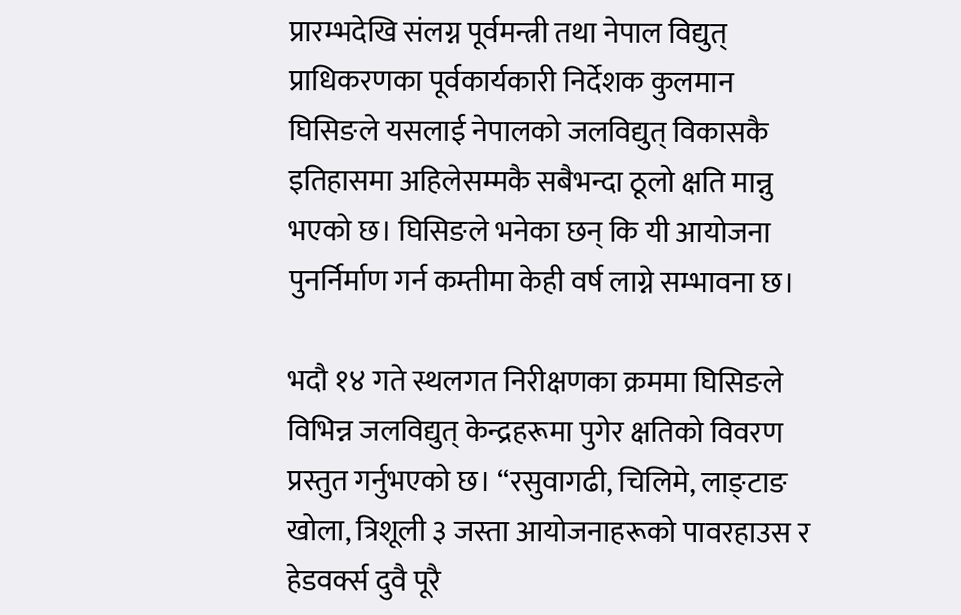प्रारम्भदेखि संलग्न पूर्वमन्त्री तथा नेपाल विद्युत् प्राधिकरणका पूर्वकार्यकारी निर्देशक कुलमान घिसिङले यसलाई नेपालको जलविद्युत् विकासकै इतिहासमा अहिलेसम्मकै सबैभन्दा ठूलो क्षति मान्नु भएको छ। घिसिङले भनेका छन् कि यी आयोजना पुनर्निर्माण गर्न कम्तीमा केही वर्ष लाग्ने सम्भावना छ।

भदौ १४ गते स्थलगत निरीक्षणका क्रममा घिसिङले विभिन्न जलविद्युत् केन्द्रहरूमा पुगेर क्षतिको विवरण प्रस्तुत गर्नुभएको छ। “रसुवागढी, चिलिमे, लाङ्टाङ खोला, त्रिशूली ३ जस्ता आयोजनाहरूको पावरहाउस र हेडवर्क्स दुवै पूरै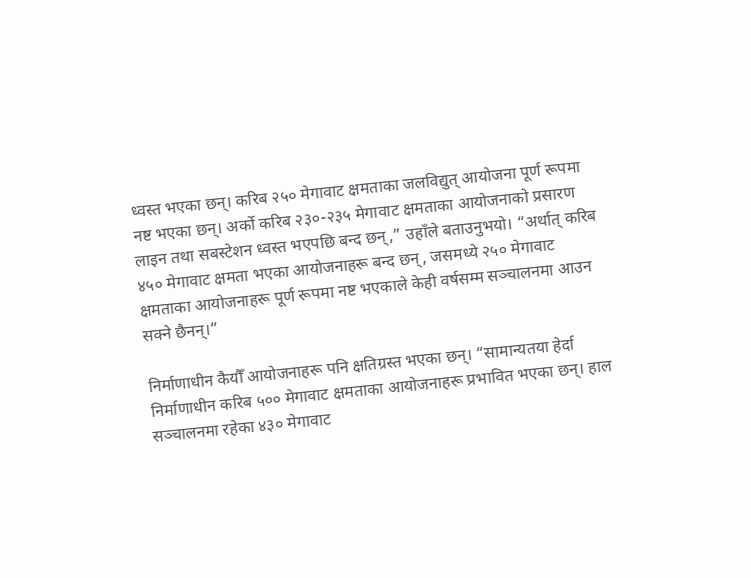ध्वस्त भएका छन्। करिब २५० मेगावाट क्षमताका जलविद्युत् आयोजना पूर्ण रूपमा नष्ट भएका छन्। अर्को करिब २३०-२३५ मेगावाट क्षमताका आयोजनाको प्रसारण लाइन तथा सबस्टेशन ध्वस्त भएपछि बन्द छन्,” उहाँले बताउनुभयो। “अर्थात् करिब ४५० मेगावाट क्षमता भएका आयोजनाहरू बन्द छन्, जसमध्ये २५० मेगावाट क्षमताका आयोजनाहरू पूर्ण रूपमा नष्ट भएकाले केही वर्षसम्म सञ्चालनमा आउन सक्ने छैनन्।”

निर्माणाधीन कैयौँ आयोजनाहरू पनि क्षतिग्रस्त भएका छन्। “सामान्यतया हेर्दा निर्माणाधीन करिब ५०० मेगावाट क्षमताका आयोजनाहरू प्रभावित भएका छन्। हाल सञ्चालनमा रहेका ४३० मेगावाट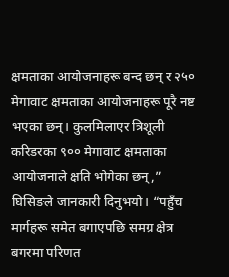क्षमताका आयोजनाहरू बन्द छन् र २५० मेगावाट क्षमताका आयोजनाहरू पूरै नष्ट भएका छन्। कुलमिलाएर त्रिशूली करिडरका ९०० मेगावाट क्षमताका आयोजनाले क्षति भोगेका छन्,” घिसिङले जानकारी दिनुभयो। “पहुँच मार्गहरू समेत बगाएपछि समग्र क्षेत्र बगरमा परिणत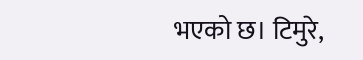भएको छ। टिमुरे,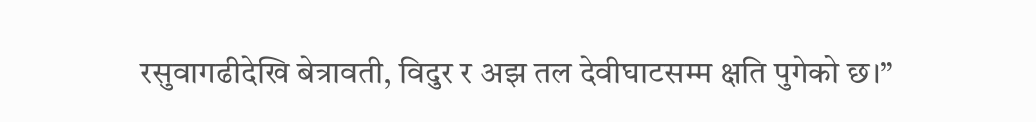रसुवागढीदेखि बेत्रावती, विदुर र अझ तल देवीघाटसम्म क्षति पुगेको छ।”